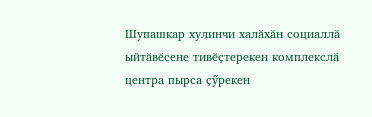Шупашкар хулинчи халӑхӑн социаллӑ ыйтӑвӗсене тивӗҫтерекен комплекслӑ центра пырса ҫӳрекен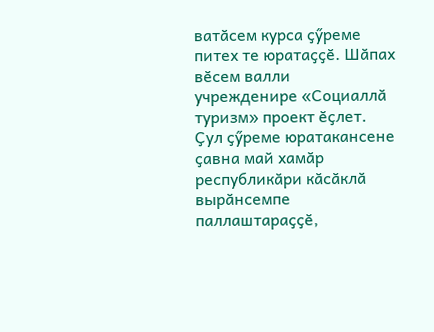ватӑсем курса ҫӳреме питех те юратаҫҫӗ. Шӑпах вӗсем валли учрежденире «Социаллӑ туризм» проект ӗҫлет. Ҫул ҫӳреме юратакансене ҫавна май хамӑр республикӑри кӑсӑклӑ вырӑнсемпе паллаштараҫҫӗ,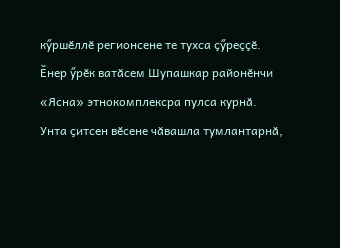кӳршӗллӗ регионсене те тухса ҫӳреҫҫӗ.
Ӗнер ӳрӗк ватӑсем Шупашкар районӗнчи «Ясна» этнокомплексра пулса курнӑ. Унта ҫитсен вӗсене чӑвашла тумлантарнӑ,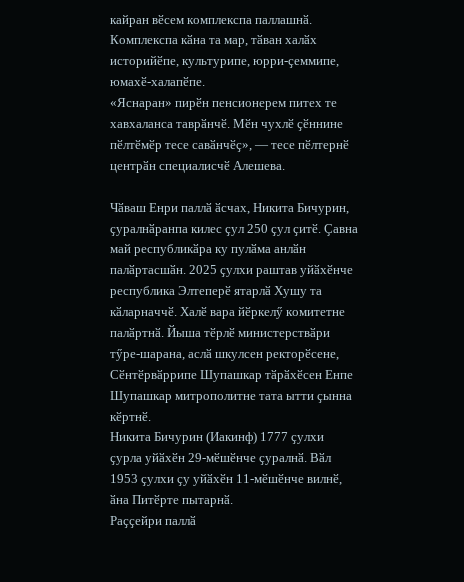кайран вӗсем комплекспа паллашнӑ. Комплекспа кӑна та мар, тӑван халӑх историйӗпе, культурипе, юрри-ҫеммипе, юмахӗ-халапӗпе.
«Яснаран» пирӗн пенсионерем питех те хавхаланса таврӑнчӗ. Мӗн чухлӗ ҫӗннине пӗлтӗмӗр тесе савӑнчӗҫ», — тесе пӗлтернӗ центрӑн специалисчӗ Алешева.

Чӑваш Енри паллӑ ӑсчах, Никита Бичурин, ҫуралнӑранпа килес ҫул 250 ҫул ҫитӗ. Ҫавна май республикӑра ку пулӑма анлӑн палӑртасшӑн. 2025 ҫулхи раштав уйӑхӗнче республика Элтеперӗ ятарлӑ Хушу та кӑларначчӗ. Халӗ вара йӗркелӳ комитетне палӑртнӑ. Йыша тӗрлӗ министерствӑри тӳре-шарана, аслӑ шкулсен ректорӗсене, Сӗнтӗрвӑррипе Шупашкар тӑрӑхӗсен Енпе Шупашкар митрополитне тата ытти ҫынна кӗртнӗ.
Никита Бичурин (Иакинф) 1777 ҫулхи ҫурла уйӑхӗн 29-мӗшӗнче ҫуралнӑ. Вӑл 1953 ҫулхи ҫу уйӑхӗн 11-мӗшӗнче вилнӗ, ӑна Питӗрте пытарнӑ.
Раҫҫейри паллӑ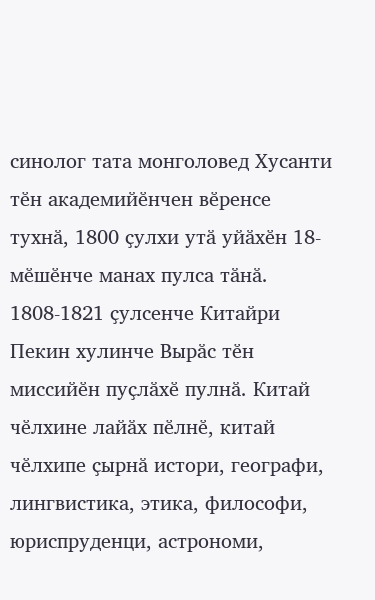синолог тата монголовед Хусанти тӗн академийӗнчен вӗренсе тухнӑ, 1800 ҫулхи утӑ уйӑхӗн 18-мӗшӗнче манах пулса тӑнӑ. 1808-1821 ҫулсенче Китайри Пекин хулинче Вырӑс тӗн миссийӗн пуҫлӑхӗ пулнӑ. Китай чӗлхине лайӑх пӗлнӗ, китай чӗлхипе ҫырнӑ истори, географи, лингвистика, этика, философи, юриспруденци, астрономи,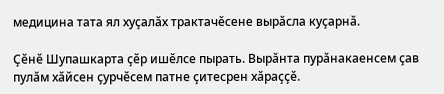медицина тата ял хуҫалӑх трактачӗсене вырӑсла куҫарнӑ.

Ҫӗнӗ Шупашкарта ҫӗр ишӗлсе пырать. Вырӑнта пурӑнакаенсем ҫав пулӑм хӑйсен ҫурчӗсем патне ҫитесрен хӑраҫҫӗ.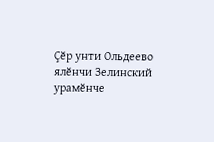Ҫӗр унти Ольдеево ялӗнчи Зелинский урамӗнче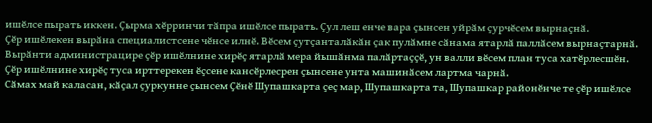ишӗлсе пырать иккен. Ҫырма хӗрринчи тӑпра ишӗлсе пырать. Ҫул леш енче вара ҫынсен уйрӑм ҫурчӗсем вырнаҫнӑ.
Ҫӗр ишӗлекен вырӑна специалистсене чӗнсе илнӗ. Вӗсем ҫутҫанталӑкӑн ҫак пулӑмне сӑнама ятарлӑ паллӑсем вырнаҫтарнӑ. Вырӑнти администрацире ҫӗр ишӗлнине хирӗҫ ятарлӑ мера йышӑнма палӑртаҫҫӗ, ун валли вӗсем план туса хатӗрлесшӗн. Ҫӗр ишӗлнине хирӗҫ туса ирттерекен ӗҫсене кансӗрлесрен ҫынсене унта машинӑсем лартма чарнӑ.
Сӑмах май каласан, кӑҫал ҫуркунне ҫынсем Ҫӗнӗ Шупашкарта ҫеҫ мар, Шупашкарта та, Шупашкар районӗнче те ҫӗр ишӗлсе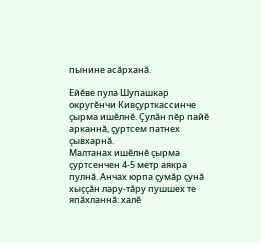пынине асӑрханӑ.

Ейӗве пула Шупашкар округӗнчи Кивҫурткассинче ҫырма ишӗлнӗ. Ҫулӑн пӗр пайӗ арканнӑ, ҫуртсем патнех ҫывхарнӑ.
Малтанах ишӗлнӗ ҫырма ҫуртсенчен 4-5 метр аякра пулнӑ. Анчах юрпа ҫумӑр ҫунӑ хыҫҫӑн лару-тӑру пушшех те япӑхланнӑ: халӗ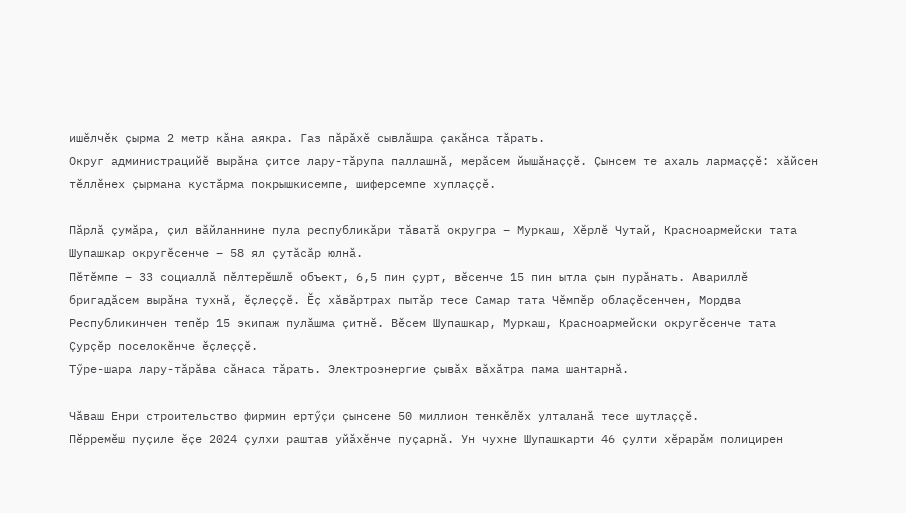ишӗлчӗк ҫырма 2 метр кӑна аякра. Газ пӑрӑхӗ сывлӑшра ҫакӑнса тӑрать.
Округ администрацийӗ вырӑна ҫитсе лару-тӑрупа паллашнӑ, мерӑсем йышӑнаҫҫӗ. Ҫынсем те ахаль лармаҫҫӗ: хӑйсен тӗллӗнех ҫырмана кустӑрма покрышкисемпе, шиферсемпе хуплаҫҫӗ.

Пӑрлӑ ҫумӑра, ҫил вӑйланнине пула республикӑри тӑватӑ округра – Муркаш, Хӗрлӗ Чутай, Красноармейски тата Шупашкар округӗсенче – 58 ял ҫутӑсӑр юлнӑ.
Пӗтӗмпе – 33 социаллӑ пӗлтерӗшлӗ объект, 6,5 пин ҫурт, вӗсенче 15 пин ытла ҫын пурӑнать. Авариллӗ бригадӑсем вырӑна тухнӑ, ӗҫлеҫҫӗ. Ӗҫ хӑвӑртрах пытӑр тесе Самар тата Чӗмпӗр облаҫӗсенчен, Мордва Республикинчен тепӗр 15 экипаж пулӑшма ҫитнӗ. Вӗсем Шупашкар, Муркаш, Красноармейски округӗсенче тата Ҫурҫӗр поселокӗнче ӗҫлеҫҫӗ.
Тӳре-шара лару-тӑрӑва сӑнаса тӑрать. Электроэнергие ҫывӑх вӑхӑтра пама шантарнӑ.

Чӑваш Енри строительство фирмин ертӳҫи ҫынсене 50 миллион тенкӗлӗх улталанӑ тесе шутлаҫҫӗ.
Пӗрремӗш пуҫиле ӗҫе 2024 ҫулхи раштав уйӑхӗнче пуҫарнӑ. Ун чухне Шупашкарти 46 ҫулти хӗрарӑм полицирен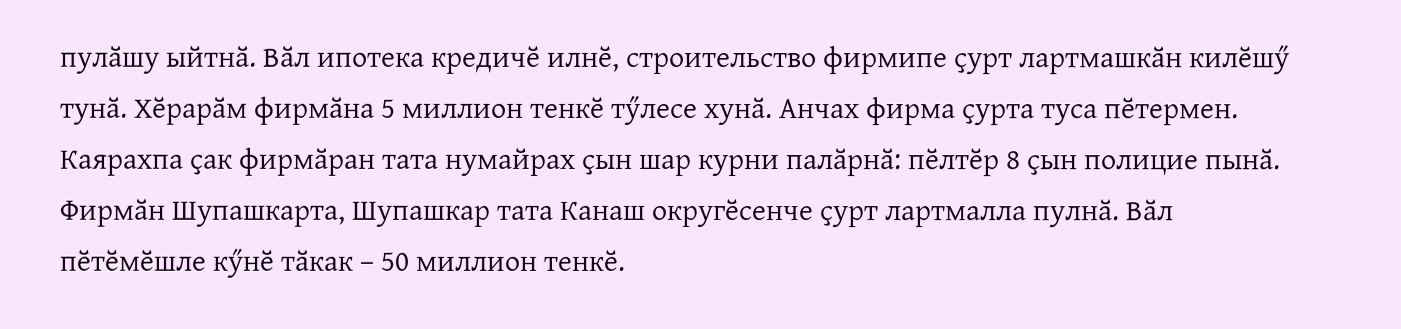пулӑшу ыйтнӑ. Вӑл ипотека кредичӗ илнӗ, строительство фирмипе ҫурт лартмашкӑн килӗшӳ тунӑ. Хӗрарӑм фирмӑна 5 миллион тенкӗ тӳлесе хунӑ. Анчах фирма ҫурта туса пӗтермен.
Каярахпа ҫак фирмӑран тата нумайрах ҫын шар курни палӑрнӑ: пӗлтӗр 8 ҫын полицие пынӑ. Фирмӑн Шупашкарта, Шупашкар тата Канаш округӗсенче ҫурт лартмалла пулнӑ. Вӑл пӗтӗмӗшле кӳнӗ тӑкак – 50 миллион тенкӗ.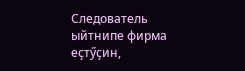Следователь ыйтнипе фирма еҫтӳҫин,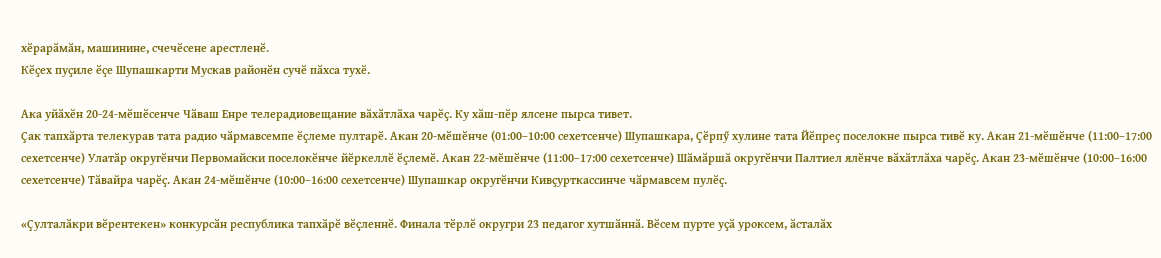хӗрарӑмӑн, машинине, счечӗсене арестленӗ.
Кӗҫех пуҫиле ӗҫе Шупашкарти Мускав районӗн сучӗ пӑхса тухӗ.

Ака уйӑхӗн 20-24-мӗшӗсенче Чӑваш Енре телерадиовещание вӑхӑтлӑха чарӗҫ. Ку хӑш-пӗр ялсене пырса тивет.
Ҫак тапхӑрта телекурав тата радио чӑрмавсемпе ӗҫлеме пултарӗ. Акан 20-мӗшӗнче (01:00–10:00 сехетсенче) Шупашкара, Ҫӗрпӳ хулине тата Йӗпреҫ поселокне пырса тивӗ ку. Акан 21-мӗшӗнче (11:00–17:00 сехетсенче) Улатӑр округӗнчи Первомайски поселокӗнче йӗркеллӗ ӗҫлемӗ. Акан 22-мӗшӗнче (11:00–17:00 сехетсенче) Шӑмӑршӑ округӗнчи Палтиел ялӗнче вӑхӑтлӑха чарӗҫ. Акан 23-мӗшӗнче (10:00–16:00 сехетсенче) Тӑвайра чарӗҫ. Акан 24-мӗшӗнче (10:00–16:00 сехетсенче) Шупашкар округӗнчи Кивҫурткассинче чӑрмавсем пулӗҫ.

«Ҫулталӑкри вӗрентекен» конкурсӑн республика тапхӑрӗ вӗҫленнӗ. Финала тӗрлӗ округри 23 педагог хутшӑннӑ. Вӗсем пурте уҫӑ уроксем, ӑсталӑх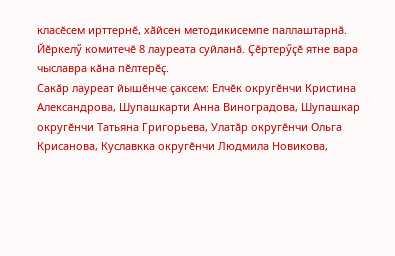класӗсем ирттернӗ, хӑйсен методикисемпе паллаштарнӑ. Йӗркелӳ комитечӗ 8 лауреата суйланӑ. Ҫӗртерӳҫӗ ятне вара чыславра кӑна пӗлтерӗҫ.
Сакӑр лауреат йышӗнче ҫаксем: Елчӗк округӗнчи Кристина Александрова, Шупашкарти Анна Виноградова, Шупашкар округӗнчи Татьяна Григорьева, Улатӑр округӗнчи Ольга Крисанова, Куславкка округӗнчи Людмила Новикова,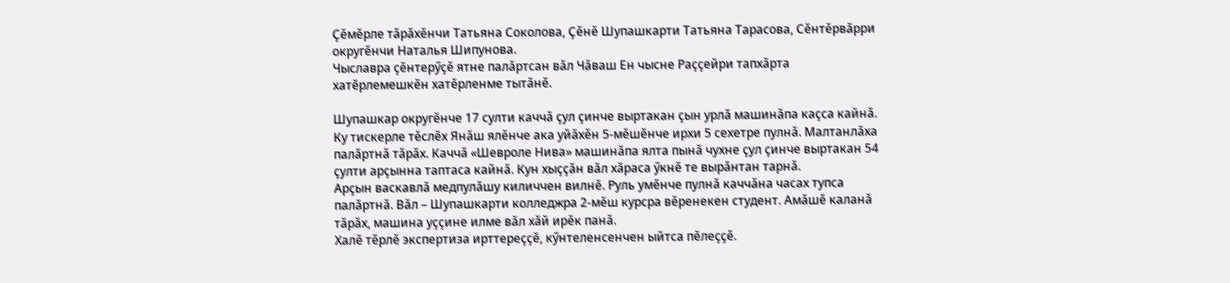Ҫӗмӗрле тӑрӑхӗнчи Татьяна Соколова, Ҫӗнӗ Шупашкарти Татьяна Тарасова, Сӗнтӗрвӑрри округӗнчи Наталья Шипунова.
Чыславра ҫӗнтерӳҫӗ ятне палӑртсан вӑл Чӑваш Ен чысне Раҫҫейри тапхӑрта хатӗрлемешкӗн хатӗрленме тытӑнӗ.

Шупашкар округӗнче 17 султи каччӑ ҫул ҫинче выртакан ҫын урлӑ машинӑпа каҫса кайнӑ.
Ку тискерле тӗслӗх Янӑш ялӗнче ака уйӑхӗн 5-мӗшӗнче ирхи 5 сехетре пулнӑ. Малтанлӑха палӑртнӑ тӑрӑх. Каччӑ «Шевроле Нива» машинӑпа ялта пынӑ чухне ҫул ҫинче выртакан 54 ҫулти арҫынна таптаса кайнӑ. Кун хыҫҫӑн вӑл хӑраса ӳкнӗ те вырӑнтан тарнӑ.
Арҫын васкавлӑ медпулӑшу киличчен вилнӗ. Руль умӗнче пулнӑ каччӑна часах тупса палӑртнӑ. Вӑл – Шупашкарти колледжра 2-мӗш курсра вӗренекен студент. Амӑшӗ каланӑ тӑрӑх, машина уҫҫине илме вӑл хӑй ирӗк панӑ.
Халӗ тӗрлӗ экспертиза ирттереҫҫӗ, кӳнтеленсенчен ыйтса пӗлеҫҫӗ.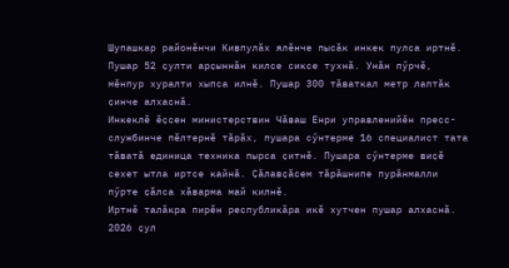Шупашкар районӗнчи Кивпулӑх ялӗнче пысӑк инкек пулса иртнӗ. Пушар 52 ҫулти арҫыннӑн килсе сиксе тухнӑ. Унӑн пӳрчӗ, мӗнпур хуралти хыпса илнӗ. Пушар 300 тӑваткал метр лаптӑк ҫинче алхаснӑ.
Инкеклӗ ӗҫсен министерствин Чӑваш Енри управленийӗн пресс-службинче пӗлтернӗ тӑрӑх, пушара сӳнтерме 16 специалист тата тӑватӑ единица техника пырса ҫитнӗ. Пушара сӳнтерме виҫӗ сехет ытла иртсе кайнӑ. Ҫӑлавҫӑсем тӑрӑшнипе пурӑнмалли пӳрте ҫӑлса хӑварма май килнӗ.
Иртнӗ талӑкра пирӗн республикӑра икӗ хутчен пушар алхаснӑ. 2026 ҫул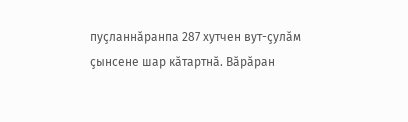пуҫланнӑранпа 287 хутчен вут-ҫулӑм ҫынсене шар кӑтартнӑ. Вӑрӑран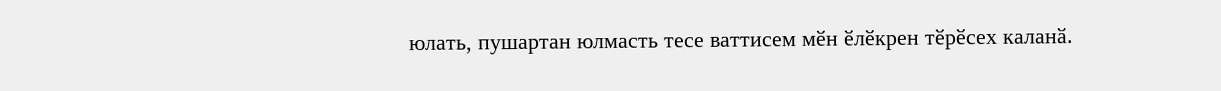юлать, пушартан юлмасть тесе ваттисем мӗн ӗлӗкрен тӗрӗсех каланӑ.